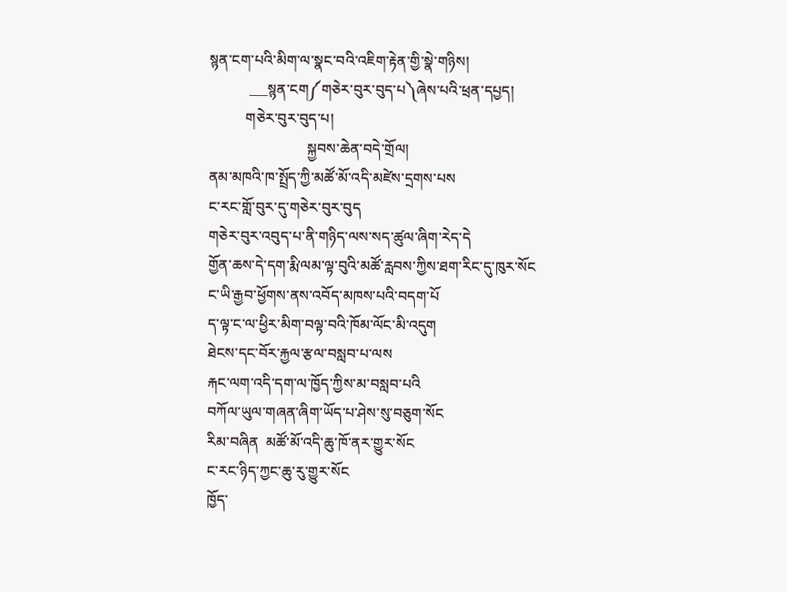སྙན་ངག་པའི་མིག་ལ་སྣང་བའི་འཇིག་རྟེན་གྱི་སྣེ་གཉིས།
           ___སྙན་ངག༼གཅེར་བུར་བུད་པ༽ཞེས་པའི་ཕྲན་དཔྱད།
          གཅེར་བུར་བུད་པ།
                           སྐྱབས་ཆེན་བདེ་གྲོལ།
ནམ་མཁའི་ཁ་སྤྲོད་ཀྱི་མཚོ་མོ་འདི་མཛེས་དྲགས་པས
ང་རང་གློ་བུར་དུ་གཅེར་བུར་བུད
གཅེར་བུར་འབུད་པ་ནི་གཉིད་ལས་སད་ཚུལ་ཞིག་རེད་དེ
གྱོན་ཆས་དེ་དག་རྨི་ལམ་ལྟ་བུའི་མཚོ་རླབས་ཀྱིས་ཐག་རིང་དུ་ཁུར་སོང
ང་ཡི་རྒྱབ་ཕྱོགས་ནས་འབོད་མཁས་པའི་བདག་པོ
ད་ལྟ་ང་ལ་ཕྱིར་མིག་བལྟ་བའི་ཁོམ་ལོང་མི་འདུག
ཐེངས་དང་བོར་རྐྱལ་རྩལ་བསླབ་པ་ལས
རྐང་ལག་འདི་དག་ལ་ཁྱོད་ཀྱིས་མ་བསླབ་པའི
བཀོལ་ཡུལ་གཞན་ཞིག་ཡོད་པ་ཤེས་སུ་བཅུག་སོང
རིམ་བཞིན  མཚོ་མོ་འདི་ཆུ་ཁོ་ནར་གྱུར་སོང
ང་རང་ཉིད་ཀྱང་ཆུ་རུ་གྱུར་སོང
ཁྱོད་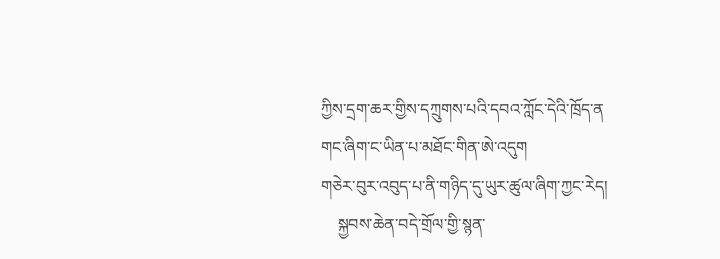ཀྱིས་དྲག་ཆར་གྱིས་དཀྲུགས་པའི་དབའ་ཀློང་དེའི་ཁྲོད་ན
གང་ཞིག་ང་ཡིན་པ་མཐོང་གིན་ཨེ་འདུག
གཅེར་བུར་འབུད་པ་ནི་གཉིད་དུ་ཡུར་ཚུལ་ཞིག་ཀྱང་རེད།
    སྐྱབས་ཆེན་བདེ་གྲོལ་གྱི་སྙན་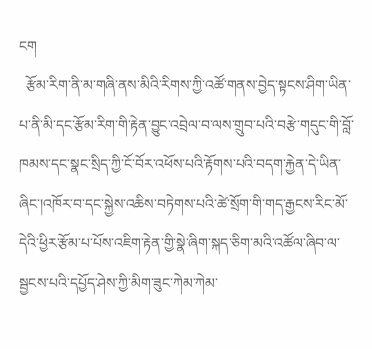ངག
  རྩོམ་རིག་ནི་མ་གཞི་ནས་མིའི་རིགས་ཀྱི་འཚོ་གནས་བྱེད་སྟངས་ཤིག་ཡིན་པ་ནི་མི་དང་རྩོམ་རིག་གི་རྟེན་བྱུང་འབྲེལ་བ་ལས་གྲུབ་པའི་བརྩེ་གདུང་གི་བློ་ཁམས་དང་སྣང་སྲིད་ཀྱི་ངོ་བོར་འཕོས་པའི་རྟོགས་པའི་བདག་རྐྱེན་དེ་ཡིན་ཞིང་།འཁོར་བ་དང་སྐྱེས་འཆིས་བཏེགས་པའི་ཚེ་སྲོག་གི་གད་རྒྱངས་རིང་མོ་དེའི་ཕྱིར་རྩོམ་པ་པོས་འཇིག་རྟེན་གྱི་སྣེ་ཞིག་སྐད་ཅིག་མའི་འཚོལ་ཞིབ་ལ་སྦྱངས་པའི་དཔྱོད་ཤེས་ཀྱི་མིག་ཟུང་ཀེམ་ཀེམ་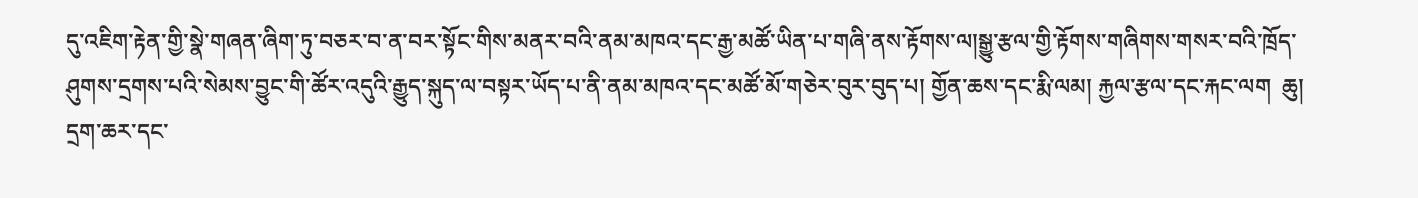དུ་འཇིག་རྟེན་གྱི་སྣེ་གཞན་ཞིག་ཏུ་བཅར་བ་ན་བར་སྟོང་གིས་མནར་བའི་ནམ་མཁའ་དང་རྒྱ་མཚོ་ཡིན་པ་གཞི་ནས་རྟོགས་ལ།སྒྱུ་རྩལ་གྱི་རྟོགས་གཞིགས་གསར་བའི་ཁྲོད་ཤུགས་དྲགས་པའི་སེམས་བྱུང་གི་ཚོར་འདུའི་རྒྱུད་སྐུད་ལ་བསྟར་ཡོད་པ་ནི་ནམ་མཁའ་དང་མཚོ་མོ་གཅེར་བུར་བུད་པ། གྱོན་ཆས་དང་རྨི་ལམ། རྐྱལ་རྩལ་དང་རྐང་ལག  ཆུ།  དྲག་ཆར་དང་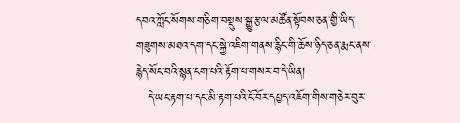དབའ་ཀློང་སོགས་གཅིག་བསྡུས་སྒྱུ་རྩལ་མཚོན་སྟོབས་ཅན་གྱི་ཡིད་གཟུགས་མཐའ་དག་དང་སྐྱེ་འཇིག་གནས་རྙིང་གི་ཆོས་ཉིད་ཅན་རྨང་ནས་རྙེད་སོང་བའི་སྙན་ངག་པའི་རྟོག་པ་གསར་བ་དེ་ཡིན།
   དེ་ཡང་རྟག་པ་དང་མི་རྟག་པའི་ངོ་བོར་དཔྱད་འཇོག་གིས་གཅེར་བུར་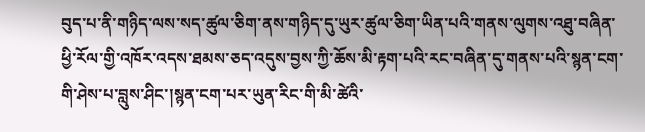བུད་པ་ནི་གཉིད་ལས་སད་ཚུལ་ཅིག་ནས་གཉིད་དུ་ཡུར་ཚུལ་ཅིག་ཡིན་པའི་གནས་ལུགས་འཐུ་བཞིན་ཕྱི་རོལ་གྱི་འཁོར་འདས་ཐམས་ཅད་འདུས་བྱས་ཀྱི་ཆོས་མི་རྟག་པའི་རང་བཞིན་དུ་གནས་པའི་སྙན་ངག་གི་ཤེས་པ་བླུས་ཤིང་།སྙན་ངག་པར་ཡུན་རིང་གི་མི་ཚེའི་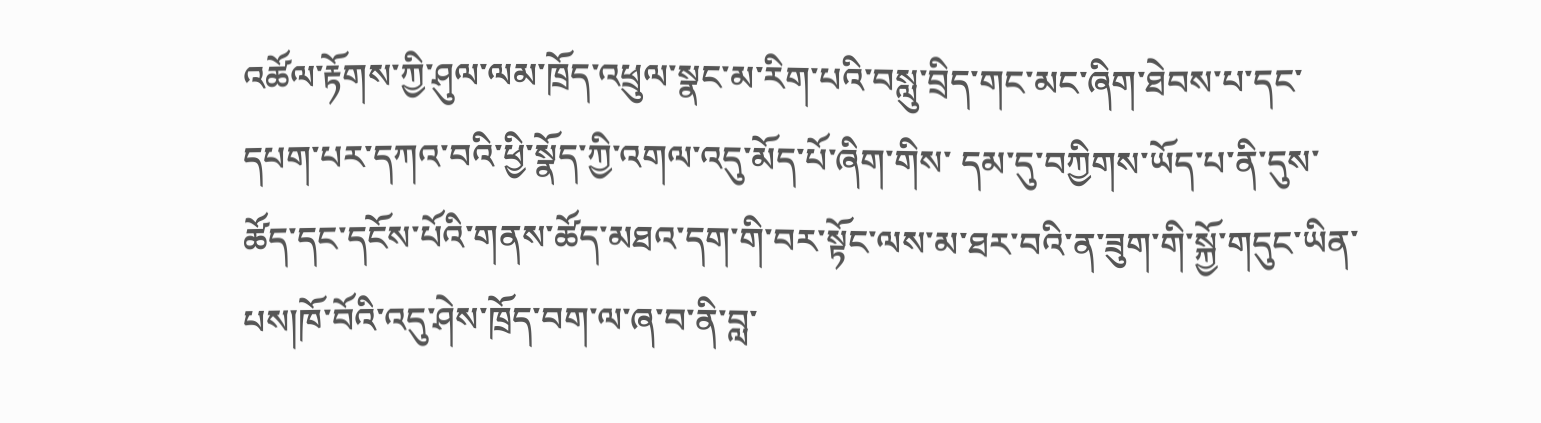འཚོལ་རྟོགས་ཀྱི་ཤུལ་ལམ་ཁྲོད་འཕྲུལ་སྣང་མ་རིག་པའི་བསླུ་བྲིད་གང་མང་ཞིག་ཐེབས་པ་དང་དཔག་པར་དཀའ་བའི་ཕྱི་སྣོད་ཀྱི་འགལ་འདུ་མོད་པོ་ཞིག་གིས་ དམ་དུ་བཀྱིགས་ཡོད་པ་ནི་དུས་ཚོད་དང་དངོས་པོའི་གནས་ཚོད་མཐའ་དག་གི་བར་སྟོང་ལས་མ་ཐར་བའི་ན་ཟུག་གི་སྐྱོ་གདུང་ཡིན་པས།ཁོ་བོའི་འདུ་ཤེས་ཁྲོད་བག་ལ་ཞ་བ་ནི་བླ་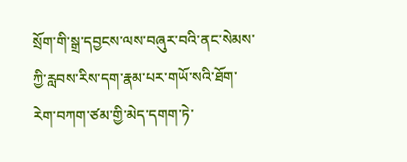སྲོག་གི་སྒྲ་དབྱངས་ལས་བཞུར་བའི་ནང་སེམས་ཀྱི་རླབས་རིས་དག་རྣམ་པར་གཡོ་སའི་ཐོག་རེག་བཀག་ཙམ་གྱི་མེད་དགག་ཏེ་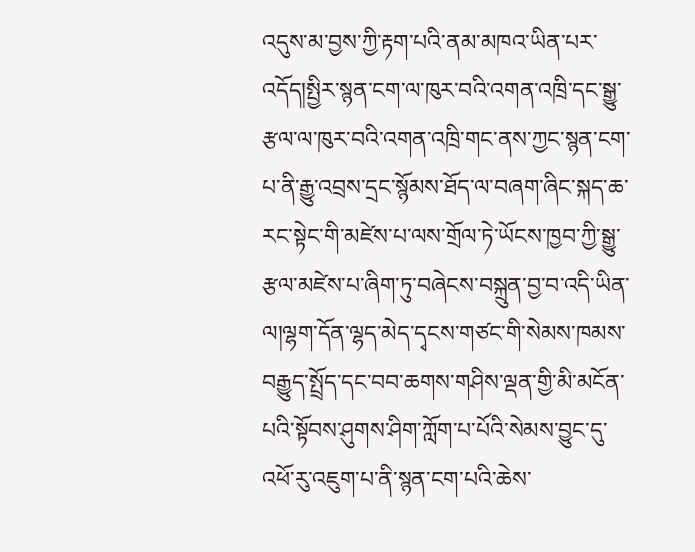འདུས་མ་བྱས་ཀྱི་རྟག་པའི་ནམ་མཁའ་ཡིན་པར་འདོད།སྤྱིར་སྙན་ངག་ལ་ཁུར་བའི་འགན་འཁྲི་དང་སྒྱུ་རྩལ་ལ་ཁུར་བའི་འགན་འཁྲི་གང་ནས་ཀྱང་སྙན་ངག་པ་ནི་རྒྱུ་འབྲས་དྲང་སྙོམས་ཐོད་ལ་བཞག་ཞིང་སྐད་ཆ་རང་སྟེང་གི་མཛེས་པ་ལས་གྲོལ་ཏེ་ཡོངས་ཁྱབ་ཀྱི་སྒྱུ་རྩལ་མཛེས་པ་ཞིག་ཏུ་བཞེངས་བསྐྲུན་བྱ་བ་འདི་ཡིན་ལ།ལྷག་དོན་ལྷད་མེད་དྭངས་གཙང་གི་སེམས་ཁམས་བརྒྱུད་སྤྲོད་དང་བབ་ཆགས་གཤིས་ལྡན་གྱི་མི་མངོན་པའི་སྟོབས་ཤུགས་ཤིག་ཀློག་པ་པོའི་སེམས་བྱུང་དུ་འཕོ་རུ་འཇུག་པ་ནི་སྙན་ངག་པའི་ཆེས་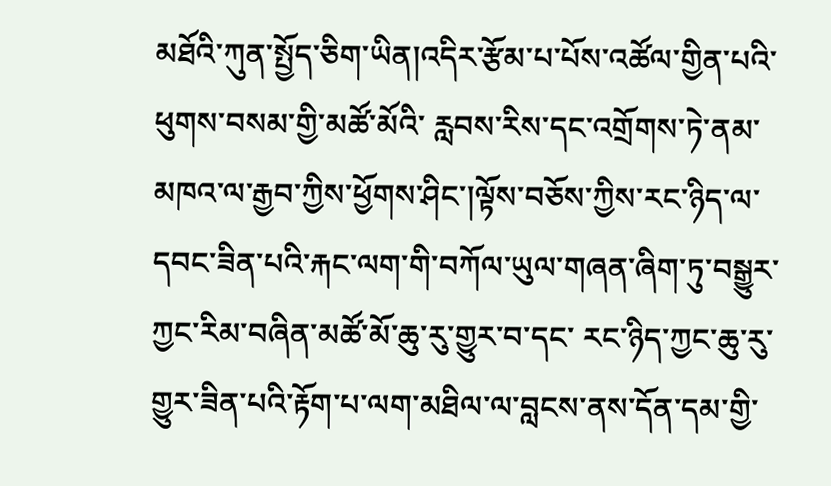མཐོའི་ཀུན་སྤྱོད་ཅིག་ཡིན།འདིར་རྩོམ་པ་པོས་འཚོལ་གྱིན་པའི་ཕུགས་བསམ་གྱི་མཚོ་མོའི་ རླབས་རིས་དང་འགྲོགས་ཏེ་ནམ་མཁའ་ལ་རྒྱབ་ཀྱིས་ཕྱོགས་ཤིང་།ལྟོས་བཅོས་ཀྱིས་རང་ཉིད་ལ་དབང་ཟིན་པའི་རྐང་ལག་གི་བཀོལ་ཡུལ་གཞན་ཞིག་ཏུ་བསྒྱུར་ཀྱང་རིམ་བཞིན་མཚོ་མོ་ཆུ་རུ་གྱུར་བ་དང་ རང་ཉིད་ཀྱང་ཆུ་རུ་གྱུར་ཟིན་པའི་རྟོག་པ་ལག་མཐིལ་ལ་བླངས་ནས་དོན་དམ་གྱི་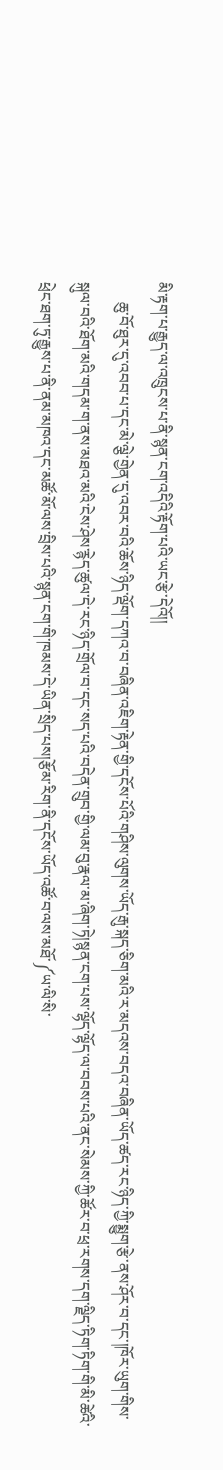མི་རྟག་པ་རྒྱུད་ལ་འཁྲུངས་པ་ནི་སྙན་ངག་འདིའི་རྟོག་པའི་ཡང་རྩེ་དེའོ།།
     ཆུ་བོ་ཐུར་དུ་འབབ་པ་དང་མེ་ལྕེ་གྱེན་དུ་འབར་བའི་ཆོས་ཉིད་ལྡོག་དཀའ་བ་བཞིན་འཇིག་རྟེན་གྱི་དངོས་པོའི་གཤིས་ལུགས་ཡོད་རྒུ་སྐད་ཅིག་མའི་ར་མདའས་བདའ་བཞིན་ཡོད་ཚད་རང་ཉིད་ཀྱི་སྨྱུག་རྩེ་ནས་ཤོར་བ་དང་།ཁོར་ཡུག་གིས་སྐུལ་བའི་ཐོག་མའི་གདམ་ག་ནས་མཐའ་མའི་ངེས་ཤེས་རྙེད་ཚུལ་དེ་རང་ཉིད་གྲོལ་བ་དང་སད་པའི་བདེན་གྲུབ་གྱི་ལམ་བུ་རྣལ་མ་ཞིག་ཏེ།སྙན་ངག་པས་ལྷོད་ལྷོད་ལ་བབས་པའི་ནང་སེམས་ཀྱི་ཚོར་བ་ཕྲ་རགས་དག་ལྗིད་ཏིག་ཏིག་གི་མི་ཚེའི་ཕྲེང་ཐག་ཏུ་རྒྱུས་པ་ནི་ནམ་མཁའ་དང་མཚོ་མོ་ལས་བྲིས་པའི་སྙན་ངག་གི་ཁམས་དེ་ཡིན་སྲིད་པས།རྩོམ་རིག་ནི་དངོས་ཡོད་འཚོ་བ་ལས་མཐོ་༼ཡ་ལི་སི་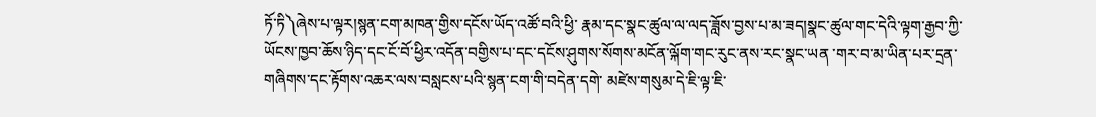ཏོ་ཏི༽ཞེས་པ་ལྟར།སྙན་ངག་མཁན་གྱིས་དངོས་ཡོད་འཚོ་བའི་ཕྱི་ རྣམ་དང་སྣང་ཚུལ་ལ་ལད་ཟློས་བྱས་པ་མ་ཟད།སྣང་ཚུལ་གང་དེའི་ལྟག་རྒྱབ་ཀྱི་ཡོངས་ཁྱབ་ཆོས་ཉིད་དང་ངོ་བོ་ཕྱིར་འདོན་བགྱིས་པ་དང་དངོས་ཤུགས་སོགས་མངོན་ལྐོག་གང་རུང་ནས་རང་སྣང་ཡན ་གར་བ་མ་ཡིན་པར་དྲན་གཞིགས་དང་རྟོགས་འཆར་ལས་བསླངས་པའི་སྙན་ངག་གི་བདེན་དགེ་ མཛེས་གསུམ་དེ་ཇི་ལྟ་ཇི་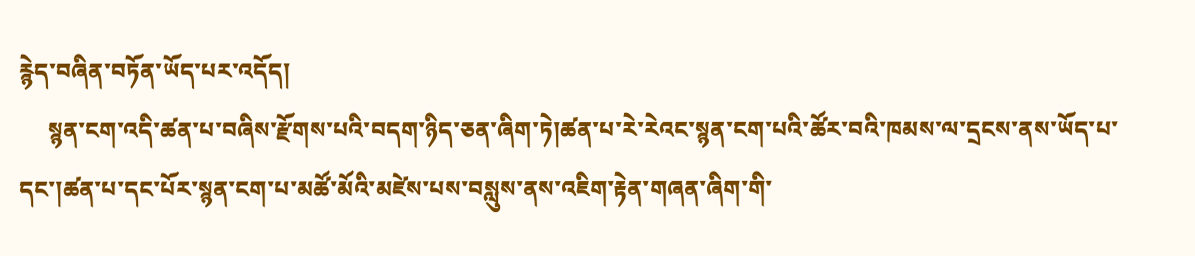རྙེད་བཞིན་བཏོན་ཡོད་པར་འདོད།
     སྙན་ངག་འདི་ཚན་པ་བཞིས་རྫོགས་པའི་བདག་ཉིད་ཅན་ཞིག་ཏེ།ཚན་པ་རེ་རེའང་སྙན་ངག་པའི་ཚོར་བའི་ཁམས་ལ་དྲངས་ནས་ཡོད་པ་དང་།ཚན་པ་དང་པོར་སྙན་ངག་པ་མཚོ་མོའི་མཛེས་པས་བསླུས་ནས་འཇིག་རྟེན་གཞན་ཞིག་གི་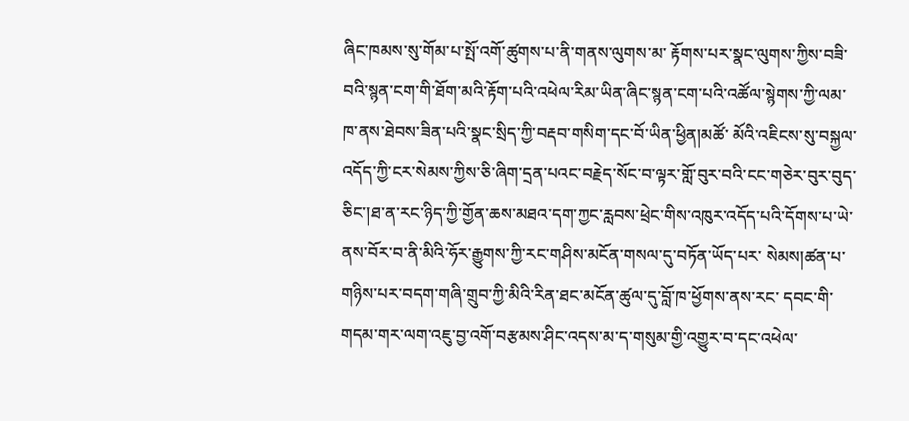ཞིང་ཁམས་སུ་གོམ་པ་སྤོ་འགོ་ཚུགས་པ་ནི་གནས་ལུགས་མ་ རྟོགས་པར་སྣང་ལུགས་ཀྱིས་བཟི་བའི་སྙན་ངག་གི་ཐོག་མའི་རྟོག་པའི་འཕེལ་རིམ་ཡིན་ཞིང་སྙན་ངག་པའི་འཚོལ་སྙེགས་ཀྱི་ལམ་ཁ་ནས་ཐེབས་ཟིན་པའི་སྣང་སྲིད་ཀྱི་བརྡབ་གསིག་དང་བོ་ཡིན་ཕྱིན།མཚོ་ མོའི་འཇིངས་སུ་བསྐྱལ་འདོད་ཀྱི་ངར་སེམས་ཀྱིས་ཅི་ཞིག་དྲན་པའང་བརྗེད་སོང་བ་ལྟར་གློ་བུར་བའི་ངང་གཅེར་བུར་བུད་ཅིང་།ཐ་ན་རང་ཉིད་ཀྱི་གྱོན་ཆས་མཐའ་དག་ཀྱང་རླབས་ཕྲེང་གིས་འཁུར་འདོད་པའི་དོགས་པ་ཡེ་ནས་བོར་བ་ནི་མིའི་ཧོར་རྒྱུགས་ཀྱི་རང་གཤིས་མངོན་གསལ་དུ་བཏོན་ཡོད་པར་ སེམས།ཚན་པ་གཉིས་པར་བདག་གཞི་གྲུབ་ཀྱི་མིའི་རིན་ཐང་མངོན་ཚུལ་དུ་བློ་ཁ་ཕྱོགས་ནས་རང་ དབང་གི་གདམ་གར་ལག་འཇུ་བྱ་འགོ་བརྩམས་ཤིང་འདས་མ་ད་གསུམ་གྱི་འགྱུར་བ་དང་འཕེལ་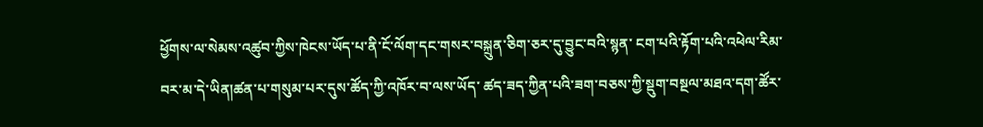ཕྱོགས་ལ་སེམས་འཚུབ་ཀྱིས་ཁེངས་ཡོད་པ་ནི་ངོ་ལོག་དང་གསར་བསྐྲུན་ཅིག་ཅར་དུ་བྱུང་བའི་སྙན་ ངག་པའི་རྟོག་པའི་འཕེལ་རིམ་བར་མ་དེ་ཡིན།ཚན་པ་གསུམ་པར་དུས་ཚོད་ཀྱི་འཁོར་བ་ལས་ཡོད་ ཚད་ཟད་ཀྱིན་པའི་ཟག་བཅས་ཀྱི་སྡུག་བསྔལ་མཐའ་དག་ཚོར་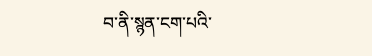བ་ནི་སྙན་ངག་པའི་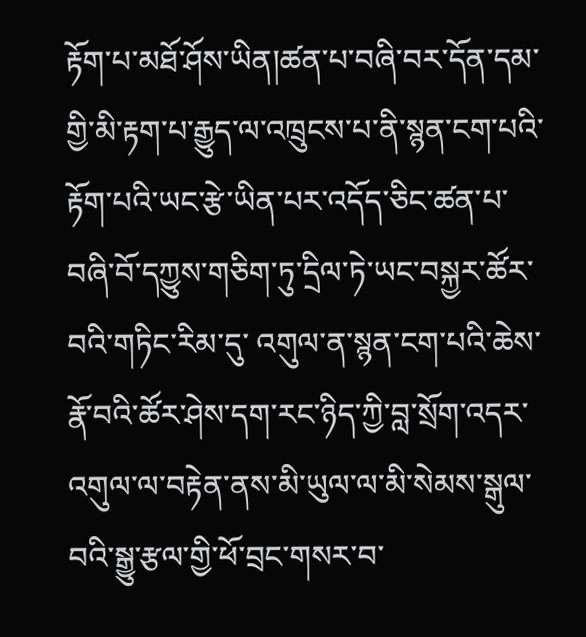རྟོག་པ་མཐོ་ཤོས་ཡིན།ཚན་པ་བཞི་བར་དོན་དམ་གྱི་མི་རྟག་པ་རྒྱུད་ལ་འཁྲུངས་པ་ནི་སྙན་ངག་པའི་རྟོག་པའི་ཡང་རྩེ་ཡིན་པར་འདོད་ཅིང་ཚན་པ་བཞི་བོ་དཀྱུས་གཅིག་ཏུ་དྲིལ་ཏེ་ཡང་བསྐྱར་ཚོར་བའི་གཏིང་རིམ་དུ་ འགུལ་ན་སྙན་ངག་པའི་ཆེས་རྣོ་བའི་ཚོར་ཤེས་དག་རང་ཉིད་ཀྱི་བླ་སྲོག་འདར་འགུལ་ལ་བརྟེན་ནས་མི་ཡུལ་ལ་མི་སེམས་སྒུལ་བའི་སྒྱུ་རྩལ་གྱི་ཕོ་བྲང་གསར་བ་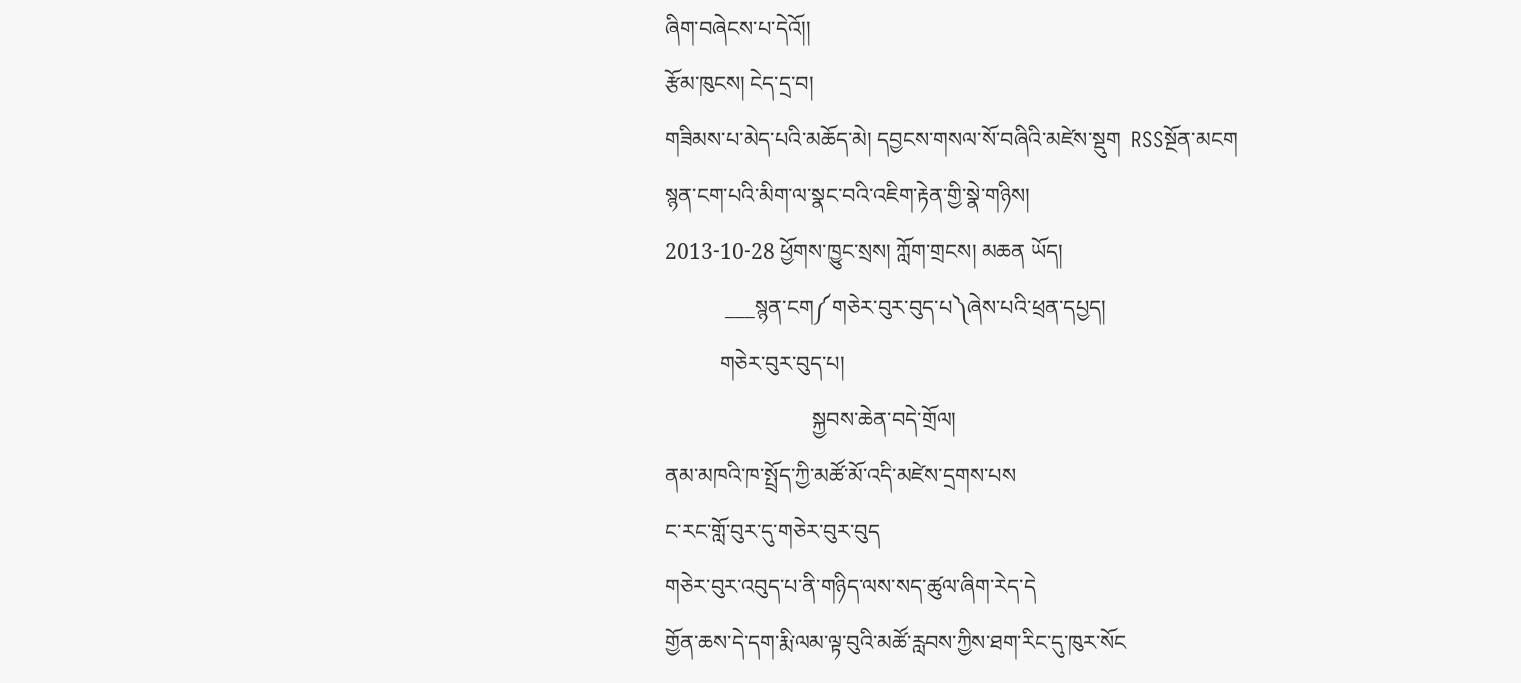ཞིག་བཞེངས་པ་དེའོ།།
རྩོམ་ཁུངས། ངེད་དྲ་བ།
གཟིམས་པ་མེད་པའི་མཆོད་མེ། དབྱངས་གསལ་སོ་བཞིའི་མཛེས་སྡུག  RSSསྔོན་མངག
སྙན་ངག་པའི་མིག་ལ་སྣང་བའི་འཇིག་རྟེན་གྱི་སྣེ་གཉིས།
2013-10-28 ཕྱོགས་ཁྱུང་སྲས། ཀློག་གྲངས། མཆན ཡོད།
           ___སྙན་ངག༼གཅེར་བུར་བུད་པ༽ཞེས་པའི་ཕྲན་དཔྱད།
          གཅེར་བུར་བུད་པ།
                           སྐྱབས་ཆེན་བདེ་གྲོལ།
ནམ་མཁའི་ཁ་སྤྲོད་ཀྱི་མཚོ་མོ་འདི་མཛེས་དྲགས་པས
ང་རང་གློ་བུར་དུ་གཅེར་བུར་བུད
གཅེར་བུར་འབུད་པ་ནི་གཉིད་ལས་སད་ཚུལ་ཞིག་རེད་དེ
གྱོན་ཆས་དེ་དག་རྨི་ལམ་ལྟ་བུའི་མཚོ་རླབས་ཀྱིས་ཐག་རིང་དུ་ཁུར་སོང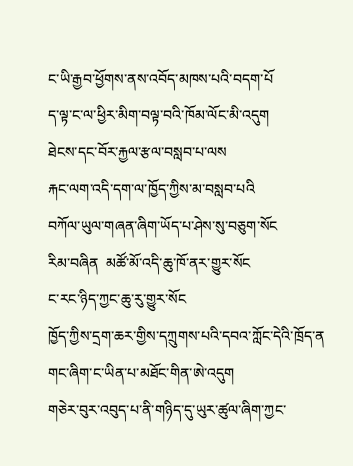ང་ཡི་རྒྱབ་ཕྱོགས་ནས་འབོད་མཁས་པའི་བདག་པོ
ད་ལྟ་ང་ལ་ཕྱིར་མིག་བལྟ་བའི་ཁོམ་ལོང་མི་འདུག
ཐེངས་དང་བོར་རྐྱལ་རྩལ་བསླབ་པ་ལས
རྐང་ལག་འདི་དག་ལ་ཁྱོད་ཀྱིས་མ་བསླབ་པའི
བཀོལ་ཡུལ་གཞན་ཞིག་ཡོད་པ་ཤེས་སུ་བཅུག་སོང
རིམ་བཞིན  མཚོ་མོ་འདི་ཆུ་ཁོ་ནར་གྱུར་སོང
ང་རང་ཉིད་ཀྱང་ཆུ་རུ་གྱུར་སོང
ཁྱོད་ཀྱིས་དྲག་ཆར་གྱིས་དཀྲུགས་པའི་དབའ་ཀློང་དེའི་ཁྲོད་ན
གང་ཞིག་ང་ཡིན་པ་མཐོང་གིན་ཨེ་འདུག
གཅེར་བུར་འབུད་པ་ནི་གཉིད་དུ་ཡུར་ཚུལ་ཞིག་ཀྱང་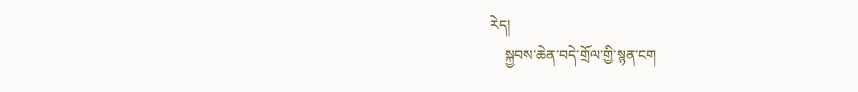རེད།
    སྐྱབས་ཆེན་བདེ་གྲོལ་གྱི་སྙན་ངག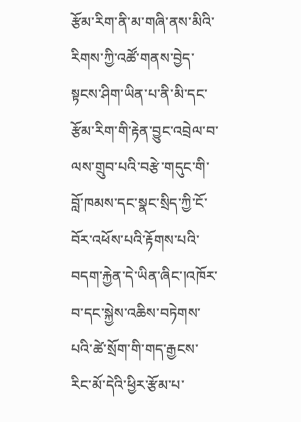རྩོམ་རིག་ནི་མ་གཞི་ནས་མིའི་རིགས་ཀྱི་འཚོ་གནས་བྱེད་སྟངས་ཤིག་ཡིན་པ་ནི་མི་དང་རྩོམ་རིག་གི་རྟེན་བྱུང་འབྲེལ་བ་ལས་གྲུབ་པའི་བརྩེ་གདུང་གི་བློ་ཁམས་དང་སྣང་སྲིད་ཀྱི་ངོ་བོར་འཕོས་པའི་རྟོགས་པའི་བདག་རྐྱེན་དེ་ཡིན་ཞིང་།འཁོར་བ་དང་སྐྱེས་འཆིས་བཏེགས་པའི་ཚེ་སྲོག་གི་གད་རྒྱངས་རིང་མོ་དེའི་ཕྱིར་རྩོམ་པ་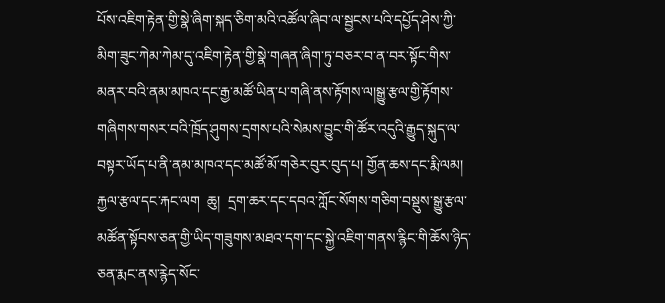པོས་འཇིག་རྟེན་གྱི་སྣེ་ཞིག་སྐད་ཅིག་མའི་འཚོལ་ཞིབ་ལ་སྦྱངས་པའི་དཔྱོད་ཤེས་ཀྱི་མིག་ཟུང་ཀེམ་ཀེམ་དུ་འཇིག་རྟེན་གྱི་སྣེ་གཞན་ཞིག་ཏུ་བཅར་བ་ན་བར་སྟོང་གིས་མནར་བའི་ནམ་མཁའ་དང་རྒྱ་མཚོ་ཡིན་པ་གཞི་ནས་རྟོགས་ལ།སྒྱུ་རྩལ་གྱི་རྟོགས་གཞིགས་གསར་བའི་ཁྲོད་ཤུགས་དྲགས་པའི་སེམས་བྱུང་གི་ཚོར་འདུའི་རྒྱུད་སྐུད་ལ་བསྟར་ཡོད་པ་ནི་ནམ་མཁའ་དང་མཚོ་མོ་གཅེར་བུར་བུད་པ། གྱོན་ཆས་དང་རྨི་ལམ། རྐྱལ་རྩལ་དང་རྐང་ལག  ཆུ།  དྲག་ཆར་དང་དབའ་ཀློང་སོགས་གཅིག་བསྡུས་སྒྱུ་རྩལ་མཚོན་སྟོབས་ཅན་གྱི་ཡིད་གཟུགས་མཐའ་དག་དང་སྐྱེ་འཇིག་གནས་རྙིང་གི་ཆོས་ཉིད་ཅན་རྨང་ནས་རྙེད་སོང་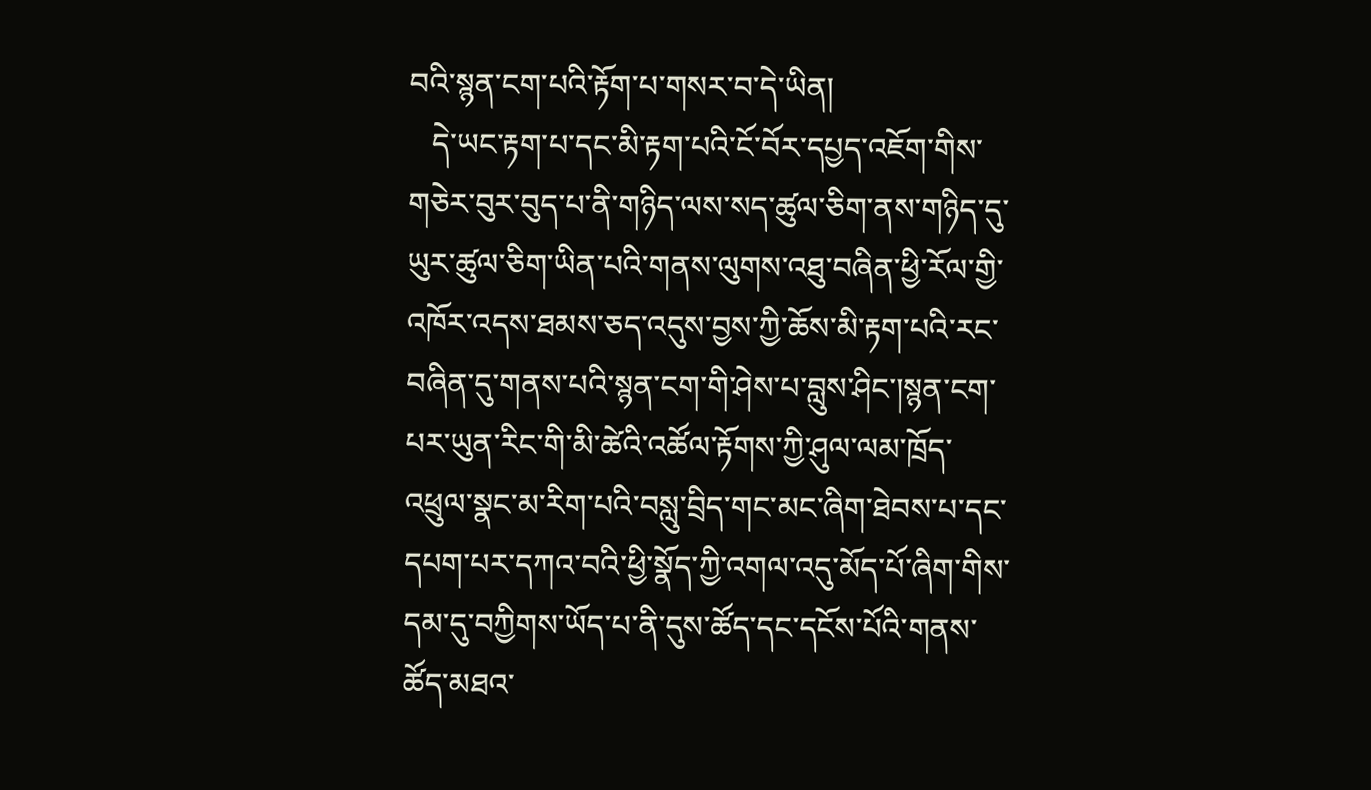བའི་སྙན་ངག་པའི་རྟོག་པ་གསར་བ་དེ་ཡིན།
   དེ་ཡང་རྟག་པ་དང་མི་རྟག་པའི་ངོ་བོར་དཔྱད་འཇོག་གིས་གཅེར་བུར་བུད་པ་ནི་གཉིད་ལས་སད་ཚུལ་ཅིག་ནས་གཉིད་དུ་ཡུར་ཚུལ་ཅིག་ཡིན་པའི་གནས་ལུགས་འཐུ་བཞིན་ཕྱི་རོལ་གྱི་འཁོར་འདས་ཐམས་ཅད་འདུས་བྱས་ཀྱི་ཆོས་མི་རྟག་པའི་རང་བཞིན་དུ་གནས་པའི་སྙན་ངག་གི་ཤེས་པ་བླུས་ཤིང་།སྙན་ངག་པར་ཡུན་རིང་གི་མི་ཚེའི་འཚོལ་རྟོགས་ཀྱི་ཤུལ་ལམ་ཁྲོད་འཕྲུལ་སྣང་མ་རིག་པའི་བསླུ་བྲིད་གང་མང་ཞིག་ཐེབས་པ་དང་དཔག་པར་དཀའ་བའི་ཕྱི་སྣོད་ཀྱི་འགལ་འདུ་མོད་པོ་ཞིག་གིས་ དམ་དུ་བཀྱིགས་ཡོད་པ་ནི་དུས་ཚོད་དང་དངོས་པོའི་གནས་ཚོད་མཐའ་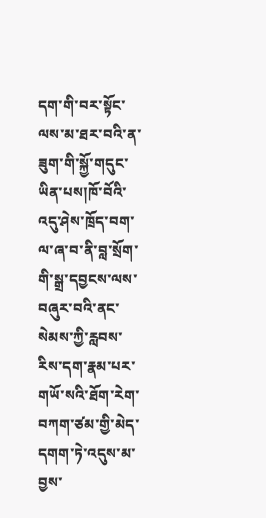དག་གི་བར་སྟོང་ལས་མ་ཐར་བའི་ན་ཟུག་གི་སྐྱོ་གདུང་ཡིན་པས།ཁོ་བོའི་འདུ་ཤེས་ཁྲོད་བག་ལ་ཞ་བ་ནི་བླ་སྲོག་གི་སྒྲ་དབྱངས་ལས་བཞུར་བའི་ནང་སེམས་ཀྱི་རླབས་རིས་དག་རྣམ་པར་གཡོ་སའི་ཐོག་རེག་བཀག་ཙམ་གྱི་མེད་དགག་ཏེ་འདུས་མ་བྱས་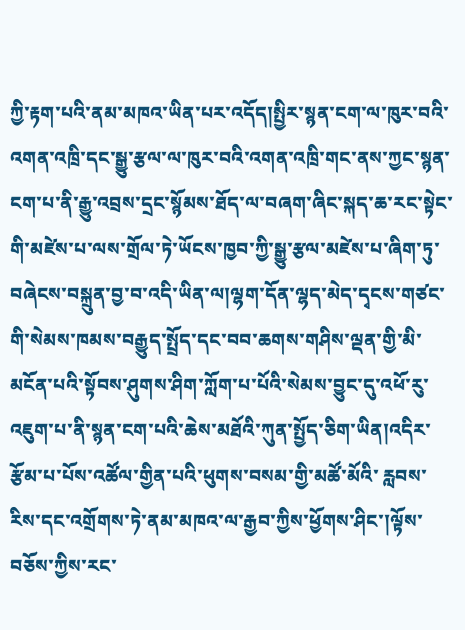ཀྱི་རྟག་པའི་ནམ་མཁའ་ཡིན་པར་འདོད།སྤྱིར་སྙན་ངག་ལ་ཁུར་བའི་འགན་འཁྲི་དང་སྒྱུ་རྩལ་ལ་ཁུར་བའི་འགན་འཁྲི་གང་ནས་ཀྱང་སྙན་ངག་པ་ནི་རྒྱུ་འབྲས་དྲང་སྙོམས་ཐོད་ལ་བཞག་ཞིང་སྐད་ཆ་རང་སྟེང་གི་མཛེས་པ་ལས་གྲོལ་ཏེ་ཡོངས་ཁྱབ་ཀྱི་སྒྱུ་རྩལ་མཛེས་པ་ཞིག་ཏུ་བཞེངས་བསྐྲུན་བྱ་བ་འདི་ཡིན་ལ།ལྷག་དོན་ལྷད་མེད་དྭངས་གཙང་གི་སེམས་ཁམས་བརྒྱུད་སྤྲོད་དང་བབ་ཆགས་གཤིས་ལྡན་གྱི་མི་མངོན་པའི་སྟོབས་ཤུགས་ཤིག་ཀློག་པ་པོའི་སེམས་བྱུང་དུ་འཕོ་རུ་འཇུག་པ་ནི་སྙན་ངག་པའི་ཆེས་མཐོའི་ཀུན་སྤྱོད་ཅིག་ཡིན།འདིར་རྩོམ་པ་པོས་འཚོལ་གྱིན་པའི་ཕུགས་བསམ་གྱི་མཚོ་མོའི་ རླབས་རིས་དང་འགྲོགས་ཏེ་ནམ་མཁའ་ལ་རྒྱབ་ཀྱིས་ཕྱོགས་ཤིང་།ལྟོས་བཅོས་ཀྱིས་རང་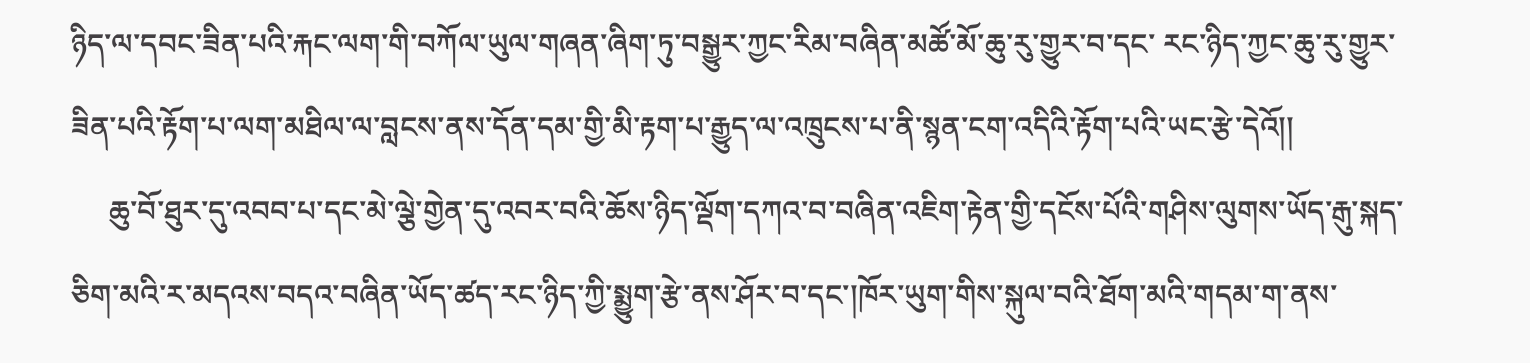ཉིད་ལ་དབང་ཟིན་པའི་རྐང་ལག་གི་བཀོལ་ཡུལ་གཞན་ཞིག་ཏུ་བསྒྱུར་ཀྱང་རིམ་བཞིན་མཚོ་མོ་ཆུ་རུ་གྱུར་བ་དང་ རང་ཉིད་ཀྱང་ཆུ་རུ་གྱུར་ཟིན་པའི་རྟོག་པ་ལག་མཐིལ་ལ་བླངས་ནས་དོན་དམ་གྱི་མི་རྟག་པ་རྒྱུད་ལ་འཁྲུངས་པ་ནི་སྙན་ངག་འདིའི་རྟོག་པའི་ཡང་རྩེ་དེའོ།།
     ཆུ་བོ་ཐུར་དུ་འབབ་པ་དང་མེ་ལྕེ་གྱེན་དུ་འབར་བའི་ཆོས་ཉིད་ལྡོག་དཀའ་བ་བཞིན་འཇིག་རྟེན་གྱི་དངོས་པོའི་གཤིས་ལུགས་ཡོད་རྒུ་སྐད་ཅིག་མའི་ར་མདའས་བདའ་བཞིན་ཡོད་ཚད་རང་ཉིད་ཀྱི་སྨྱུག་རྩེ་ནས་ཤོར་བ་དང་།ཁོར་ཡུག་གིས་སྐུལ་བའི་ཐོག་མའི་གདམ་ག་ནས་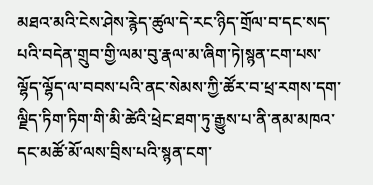མཐའ་མའི་ངེས་ཤེས་རྙེད་ཚུལ་དེ་རང་ཉིད་གྲོལ་བ་དང་སད་པའི་བདེན་གྲུབ་གྱི་ལམ་བུ་རྣལ་མ་ཞིག་ཏེ།སྙན་ངག་པས་ལྷོད་ལྷོད་ལ་བབས་པའི་ནང་སེམས་ཀྱི་ཚོར་བ་ཕྲ་རགས་དག་ལྗིད་ཏིག་ཏིག་གི་མི་ཚེའི་ཕྲེང་ཐག་ཏུ་རྒྱུས་པ་ནི་ནམ་མཁའ་དང་མཚོ་མོ་ལས་བྲིས་པའི་སྙན་ངག་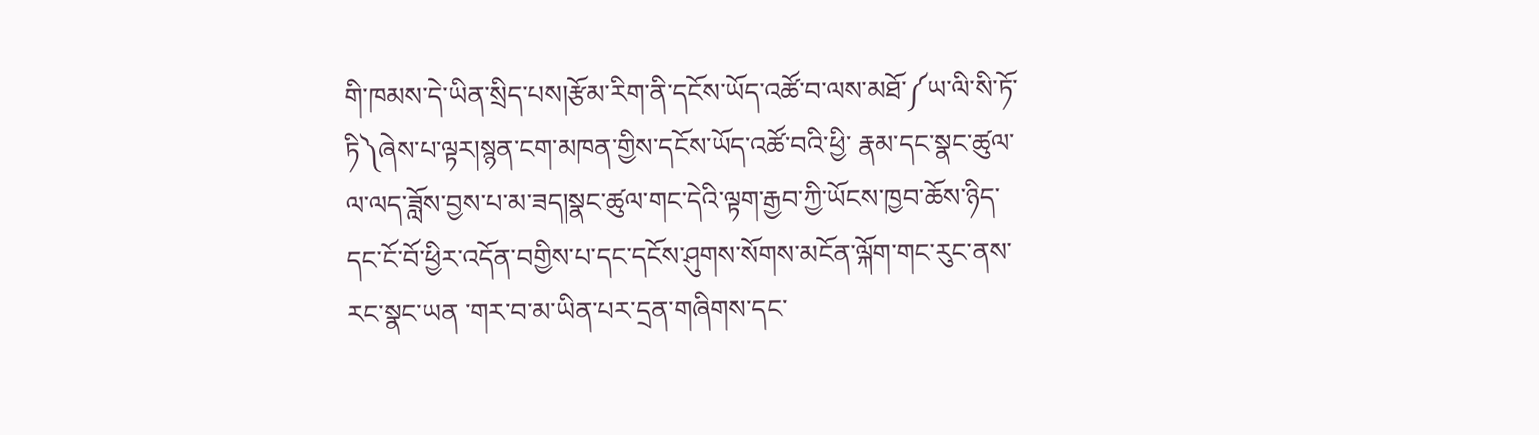གི་ཁམས་དེ་ཡིན་སྲིད་པས།རྩོམ་རིག་ནི་དངོས་ཡོད་འཚོ་བ་ལས་མཐོ་༼ཡ་ལི་སི་ཏོ་ཏི༽ཞེས་པ་ལྟར།སྙན་ངག་མཁན་གྱིས་དངོས་ཡོད་འཚོ་བའི་ཕྱི་ རྣམ་དང་སྣང་ཚུལ་ལ་ལད་ཟློས་བྱས་པ་མ་ཟད།སྣང་ཚུལ་གང་དེའི་ལྟག་རྒྱབ་ཀྱི་ཡོངས་ཁྱབ་ཆོས་ཉིད་དང་ངོ་བོ་ཕྱིར་འདོན་བགྱིས་པ་དང་དངོས་ཤུགས་སོགས་མངོན་ལྐོག་གང་རུང་ནས་རང་སྣང་ཡན ་གར་བ་མ་ཡིན་པར་དྲན་གཞིགས་དང་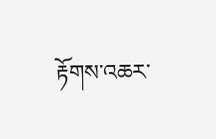རྟོགས་འཆར་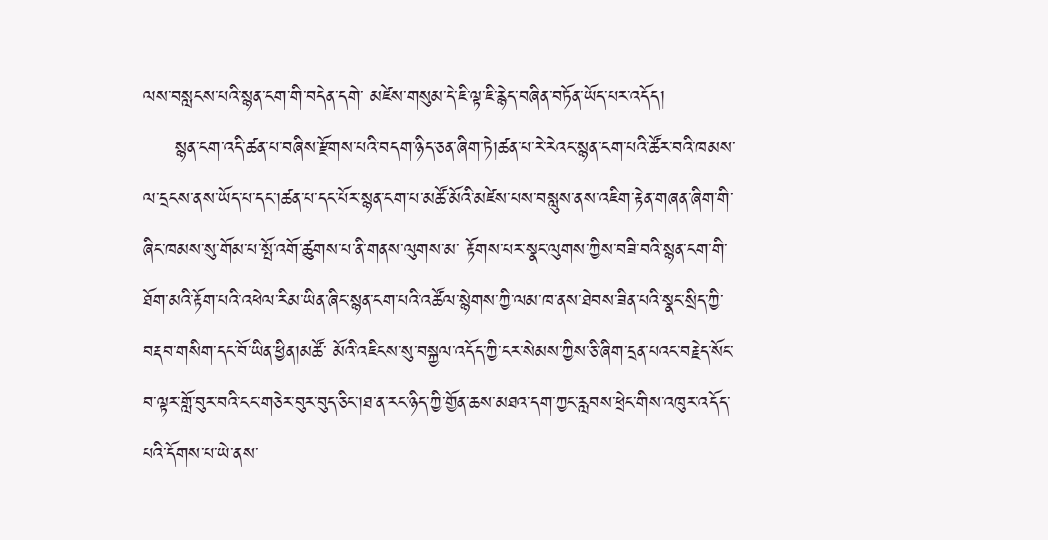ལས་བསླངས་པའི་སྙན་ངག་གི་བདེན་དགེ་ མཛེས་གསུམ་དེ་ཇི་ལྟ་ཇི་རྙེད་བཞིན་བཏོན་ཡོད་པར་འདོད།
     སྙན་ངག་འདི་ཚན་པ་བཞིས་རྫོགས་པའི་བདག་ཉིད་ཅན་ཞིག་ཏེ།ཚན་པ་རེ་རེའང་སྙན་ངག་པའི་ཚོར་བའི་ཁམས་ལ་དྲངས་ནས་ཡོད་པ་དང་།ཚན་པ་དང་པོར་སྙན་ངག་པ་མཚོ་མོའི་མཛེས་པས་བསླུས་ནས་འཇིག་རྟེན་གཞན་ཞིག་གི་ཞིང་ཁམས་སུ་གོམ་པ་སྤོ་འགོ་ཚུགས་པ་ནི་གནས་ལུགས་མ་ རྟོགས་པར་སྣང་ལུགས་ཀྱིས་བཟི་བའི་སྙན་ངག་གི་ཐོག་མའི་རྟོག་པའི་འཕེལ་རིམ་ཡིན་ཞིང་སྙན་ངག་པའི་འཚོལ་སྙེགས་ཀྱི་ལམ་ཁ་ནས་ཐེབས་ཟིན་པའི་སྣང་སྲིད་ཀྱི་བརྡབ་གསིག་དང་བོ་ཡིན་ཕྱིན།མཚོ་ མོའི་འཇིངས་སུ་བསྐྱལ་འདོད་ཀྱི་ངར་སེམས་ཀྱིས་ཅི་ཞིག་དྲན་པའང་བརྗེད་སོང་བ་ལྟར་གློ་བུར་བའི་ངང་གཅེར་བུར་བུད་ཅིང་།ཐ་ན་རང་ཉིད་ཀྱི་གྱོན་ཆས་མཐའ་དག་ཀྱང་རླབས་ཕྲེང་གིས་འཁུར་འདོད་པའི་དོགས་པ་ཡེ་ནས་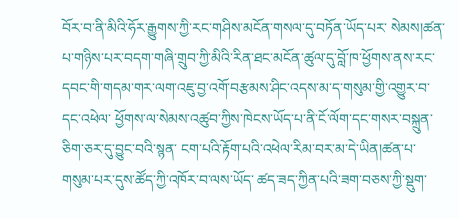བོར་བ་ནི་མིའི་ཧོར་རྒྱུགས་ཀྱི་རང་གཤིས་མངོན་གསལ་དུ་བཏོན་ཡོད་པར་ སེམས།ཚན་པ་གཉིས་པར་བདག་གཞི་གྲུབ་ཀྱི་མིའི་རིན་ཐང་མངོན་ཚུལ་དུ་བློ་ཁ་ཕྱོགས་ནས་རང་ དབང་གི་གདམ་གར་ལག་འཇུ་བྱ་འགོ་བརྩམས་ཤིང་འདས་མ་ད་གསུམ་གྱི་འགྱུར་བ་དང་འཕེལ་ ཕྱོགས་ལ་སེམས་འཚུབ་ཀྱིས་ཁེངས་ཡོད་པ་ནི་ངོ་ལོག་དང་གསར་བསྐྲུན་ཅིག་ཅར་དུ་བྱུང་བའི་སྙན་ ངག་པའི་རྟོག་པའི་འཕེལ་རིམ་བར་མ་དེ་ཡིན།ཚན་པ་གསུམ་པར་དུས་ཚོད་ཀྱི་འཁོར་བ་ལས་ཡོད་ ཚད་ཟད་ཀྱིན་པའི་ཟག་བཅས་ཀྱི་སྡུག་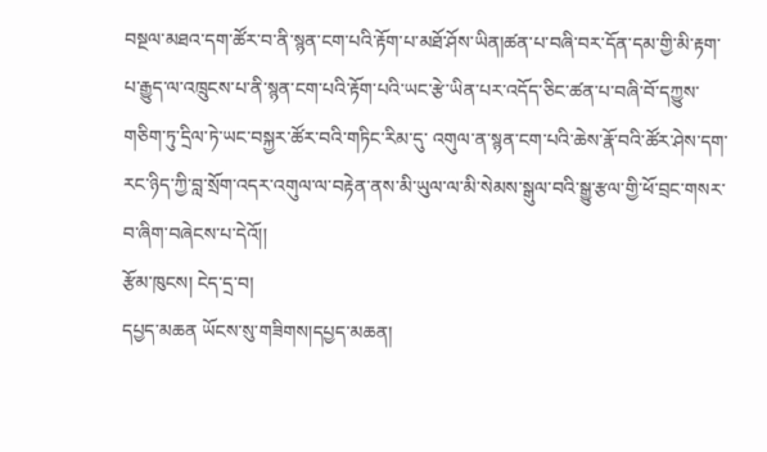བསྔལ་མཐའ་དག་ཚོར་བ་ནི་སྙན་ངག་པའི་རྟོག་པ་མཐོ་ཤོས་ཡིན།ཚན་པ་བཞི་བར་དོན་དམ་གྱི་མི་རྟག་པ་རྒྱུད་ལ་འཁྲུངས་པ་ནི་སྙན་ངག་པའི་རྟོག་པའི་ཡང་རྩེ་ཡིན་པར་འདོད་ཅིང་ཚན་པ་བཞི་བོ་དཀྱུས་གཅིག་ཏུ་དྲིལ་ཏེ་ཡང་བསྐྱར་ཚོར་བའི་གཏིང་རིམ་དུ་ འགུལ་ན་སྙན་ངག་པའི་ཆེས་རྣོ་བའི་ཚོར་ཤེས་དག་རང་ཉིད་ཀྱི་བླ་སྲོག་འདར་འགུལ་ལ་བརྟེན་ནས་མི་ཡུལ་ལ་མི་སེམས་སྒུལ་བའི་སྒྱུ་རྩལ་གྱི་ཕོ་བྲང་གསར་བ་ཞིག་བཞེངས་པ་དེའོ།།
རྩོམ་ཁུངས། ངེད་དྲ་བ།
དཔྱད་མཆན ཡོངས་སུ་གཟིགས།དཔྱད་མཆན།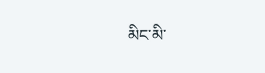མིང་མི་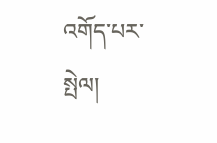འགོད་པར་སྤེལ།